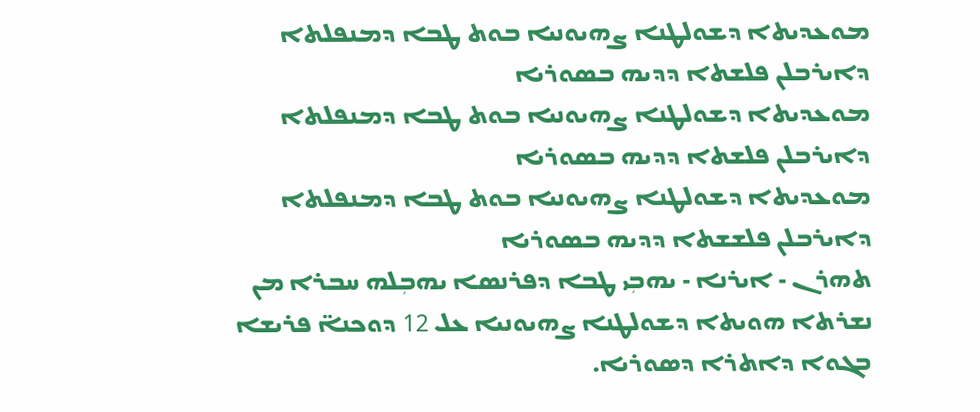ܡܘܥܕܝܬܐ ܕܫܘܠܛܢܐ ܨܗܝܘܢܝܐ ܒܘܬ ܛܒܐ ܕܡܢܦܠܬܐ ܕܐܝܪܒܠܢ ܦܠܫܬܐ ܕܕܝܗ ܒܣܘܪܝܐ
ܡܘܥܕܝܬܐ ܕܫܘܠܛܢܐ ܨܗܝܘܢܝܐ ܒܘܬ ܛܒܐ ܕܡܢܦܠܬܐ ܕܐܝܪܒܠܢ ܦܠܫܬܐ ܕܕܝܗ ܒܣܘܪܝܐ
ܡܘܥܕܝܬܐ ܕܫܘܠܛܢܐ ܨܗܝܘܢܝܐ ܒܘܬ ܛܒܐ ܕܡܢܦܠܬܐ ܕܐܝܪܒܠܢ ܦܠܫܫܬܐ ܕܕܝܗ ܒܣܘܪܝܐ
ܬܗܪܢ - ܐܝܪܢܐ - ܝܗܒܼܝ ܛܒܐ ܕܦܪܢܣܐ ܝܗܒܼܠܗ ܚܒܪܐ ܡܢ ܢܫܪܬܐ ܗܘܝܬܐ ܕܫܘܠܛܢܐ ܨܗܝܘܢܝܐ ܥܠ 12 ܕܘܟܢܐ̈ ܦܪܝܫܐ ܒܓܘܐ ܕܐܬܪܐ ܕܣܘܪܝܐ.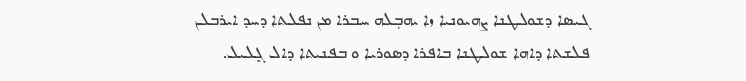ܓܝܣܐ ܕܫܘܠܛܢܐ ܨܗܝܘܢܝܐ ܙܐ ܝܗܒܼܠܗ ܚܒܪܐ ܡܢ ܢܦܠܬܐ ܕܚܕ ܐܝܪܒܠܢ ܦܠܫܬܐ ܕܐܗܐ ܫܘܠܛܢܐ ܒܐܦܪܐ ܕܣܘܪܝܐ ܘ ܒܦܢܝܬܐ ܕܐܠ ܓܻܠܝܠ.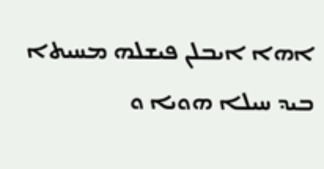ܐܗܐ ܐܝܒܠܢ ܦܝܫܠܗ ܡܚܝܬܐ ܒܝܕ ܚܝܠܐ ܗܘܝܐ ܘ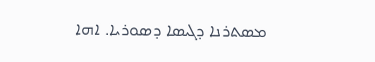ܡܣܬܪܢܐ ܕܓܝܣܐ ܕܣܘܪܝܐ. ܐܗܐ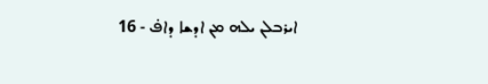ܐܝܪܒܠܢ ܝܠܗ ܡܢ ܐܕܫܐ ܕܐܦ̇ - 16